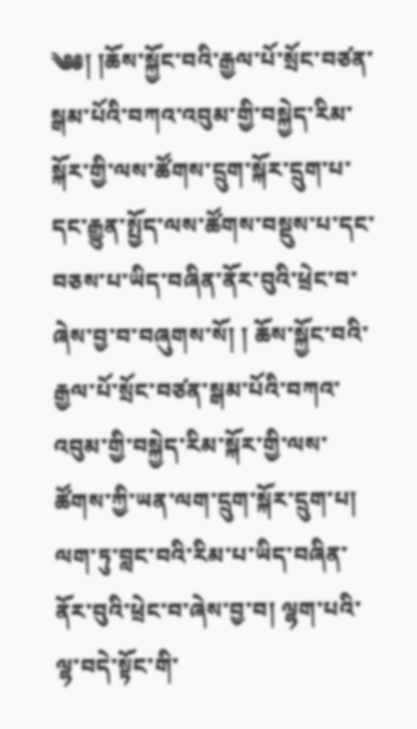༄༅། །ཆོས་སྐྱོང་བའི་རྒྱལ་པོ་སྲོང་བཙན་སྒམ་པོའི་བཀའ་འབུམ་གྱི་བསྐྱེད་རིམ་སྐོར་གྱི་ལས་ཚོགས་དྲུག་སྐོར་དྲུག་པ་དང་རྒྱུན་སྤྱོད་ལས་ཚོགས་བསྡུས་པ་དང་བཅས་པ་ཡིད་བཞིན་ནོར་བུའི་ཕྲེང་བ་ཞེས་བྱ་བ་བཞུགས་སོ། ། ཆོས་སྐྱོང་བའི་རྒྱལ་པོ་སྲོང་བཙན་སྒམ་པོའི་བཀའ་འབུམ་གྱི་བསྐྱེད་རིམ་སྐོར་གྱི་ལས་ཚོགས་ཀྱི་ཡན་ལག་དྲུག་སྐོར་དྲུག་པ། ལག་ཏུ་བླང་བའི་རིམ་པ་ཡིད་བཞིན་ནོར་བུའི་ཕྲེང་བ་ཞེས་བྱ་བ། ལྷག་པའི་ལྷ་བདེ་སྟོང་གི་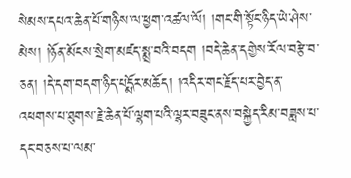སེམས་དཔའ་ཆེན་པོ་གཉིས་ལ་ཕྱག་འཚལ་ལོ། །གང་གི་སྟོང་ཉིད་ཡེ་ཤེས་མེས། །ཉོན་མོངས་སྲེག་མཛད་སྨྲ་བའི་བདག །བདེ་ཆེན་དགྱེས་རོལ་བརྩེ་བ་ཅན། །དེ་དག་བདག་ཉིད་པདྨོར་མཆོད། །འདིར་གང་རྗོད་པར་བྱེད་ན་འཕགས་པ་ཐུགས་རྗེ་ཆེན་པོ་ལྷག་པའི་ལྷར་བཟུང་ནས་བསྐྱེད་རིམ་བཟླས་པ་དང་བཅས་པ་ལམ་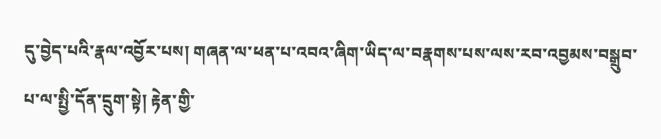དུ་བྱེད་པའི་རྣལ་འབྱོར་པས། གཞན་ལ་ཕན་པ་འབའ་ཞིག་ཡིད་ལ་བརྣགས་པས་ལས་རབ་འབྱམས་བསྒྲུབ་པ་ལ་སྤྱི་དོན་དྲུག་སྟེ། རྟེན་གྱི་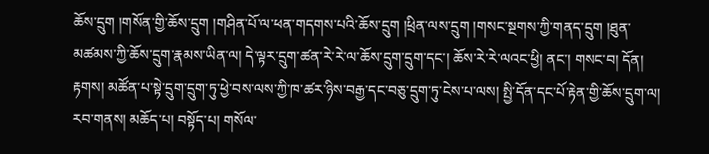ཆོས་དྲུག །གསོན་གྱི་ཆོས་དྲུག །གཤིན་པོ་ལ་ཕན་གདགས་པའི་ཆོས་དྲུག །ཕྲིན་ལས་དྲུག །གསང་སྔགས་ཀྱི་གནད་དྲུག །ཐུན་མཚམས་ཀྱི་ཆོས་དྲུག་རྣམས་ཡིན་ལ། དེ་ལྟར་དྲུག་ཚན་རེ་རེ་ལ་ཆོས་དྲུག་དྲུག་དང་། ཆོས་རེ་རེ་ལའང་ཕྱི། ནང་། གསང་བ། དོན། རྟགས། མཚོན་པ་སྟེ་དྲུག་དྲུག་ཏུ་ཕྱེ་བས་ལས་ཀྱི་ཁ་ཚར་ཉིས་བརྒྱ་དང་བཅུ་དྲུག་ཏུ་ངེས་པ་ལས། སྤྱི་དོན་དང་པོ་རྟེན་གྱི་ཆོས་དྲུག་ལ། རབ་གནས། མཆོད་པ། བསྟོད་པ། གསོལ་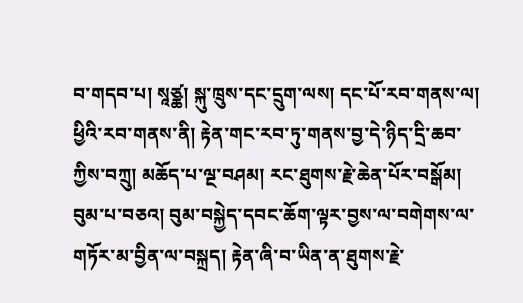བ་གདབ་པ། སཱཙྪ། སྐུ་ཁྲུས་དང་དྲུག་ལས། དང་པོ་རབ་གནས་ལ། ཕྱིའི་རབ་གནས་ནི། རྟེན་གང་རབ་ཏུ་གནས་བྱ་དེ་ཉིད་དྲི་ཆབ་ཀྱིས་བཀྲུ། མཆོད་པ་ལྔ་བཤམ། རང་ཐུགས་རྗེ་ཆེན་པོར་བསྒོམ། བུམ་པ་བཅའ། བུམ་བསྐྱེད་དབང་ཆོག་ལྟར་བྱས་ལ་བགེགས་ལ་གཏོར་མ་བྱིན་ལ་བསྐྲད། རྟེན་ཞི་བ་ཡིན་ན་ཐུགས་རྗེ་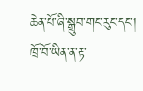ཆེན་པོ་ཞི་སྒྲུབ་གང་རུང་དང་། ཁྲོ་བོ་ཡིན་ན་རྟ་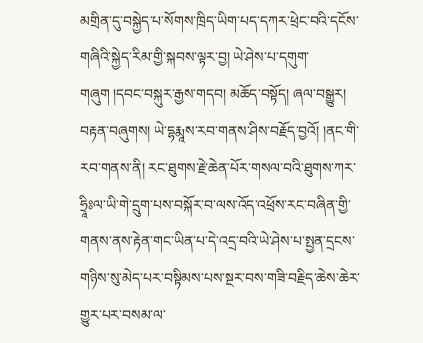མགྲིན་དུ་བསྐྱེད་པ་སོགས་ཁྲིད་ཡིག་པད་དཀར་ཕྲེང་བའི་དངོས་གཞིའི་སྐྱེད་རིམ་གྱི་སྐབས་ལྟར་བྱ། ཡེ་ཤེས་པ་དགུག་གཞུག །དབང་བསྐུར་རྒྱས་གདབ། མཆོད་བསྟོད། ཞལ་བསྒྱུར། བརྟན་བཞུགས། ཡེ་དྷརྨཱས་རབ་གནས་ཤིས་བརྗོད་བྱའོ། །ནང་གི་རབ་གནས་ནི། རང་ཐུགས་རྗེ་ཆེན་པོར་གསལ་བའི་ཐུགས་ཀར་ཧྲཱིཿལ་ཡི་གེ་དྲུག་པས་བསྐོར་བ་ལས་འོད་འཕྲོས་རང་བཞིན་གྱི་གནས་ནས་རྟེན་གང་ཡིན་པ་དེ་འདྲ་བའི་ཡེ་ཤེས་པ་སྤྱན་དྲངས་གཉིས་སུ་མེད་པར་བསྟིམས་པས་སྔར་བས་གཟི་བརྗིད་ཆེས་ཆེར་གྱུར་པར་བསམ་ལ་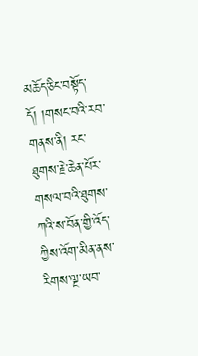མཆོད་ཅིང་བསྟོད་དོ། །གསང་བའི་རབ་གནས་ནི། རང་ཐུགས་རྗེ་ཆེན་པོར་གསལ་བའི་ཐུགས་ཀའི་ས་བོན་གྱི་འོད་ཀྱིས་འོག་མིན་ནས་རིགས་ལྔ་ཡབ་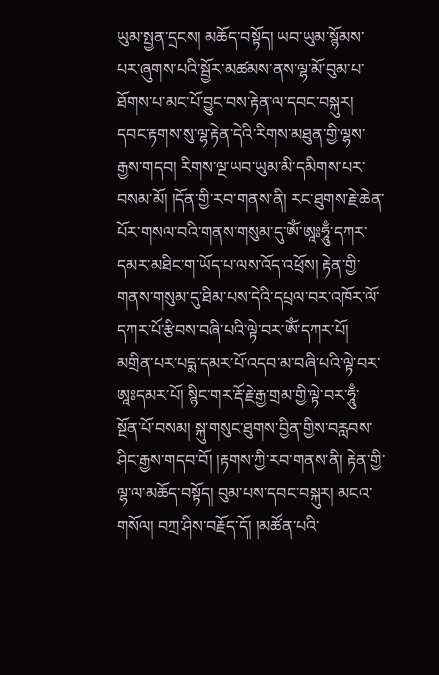ཡུམ་སྤྱན་དྲངས། མཆོད་བསྟོད། ཡབ་ཡུམ་སྙོམས་པར་ཞུགས་པའི་སྦྱོར་མཚམས་ནས་ལྷ་མོ་བུམ་པ་ཐོགས་པ་མང་པོ་བྱུང་བས་རྟེན་ལ་དབང་བསྐུར། དབང་རྟགས་སུ་ལྷ་རྟེན་དེའི་རིགས་མཐུན་གྱི་ལྷས་རྒྱས་གདབ། རིགས་ལྔ་ཡབ་ཡུམ་མི་དམིགས་པར་བསམ་མོ། །དོན་གྱི་རབ་གནས་ནི། རང་ཐུགས་རྗེ་ཆེན་པོར་གསལ་བའི་གནས་གསུམ་དུ་ཨོཾ་ཨཱཿཧཱུྃ་དཀར་དམར་མཐིང་ག་ཡོད་པ་ལས་འོད་འཕྲོས། རྟེན་གྱི་གནས་གསུམ་དུ་ཐིམ་པས་དེའི་དཔྲལ་བར་འཁོར་ལོ་དཀར་པོ་རྩིབས་བཞི་པའི་ལྟེ་བར་ཨོཾ་དཀར་པོ། མགྲིན་པར་པདྨ་དམར་པོ་འདབ་མ་བཞི་པའི་ལྟེ་བར་ཨཱཿདམར་པོ། སྙིང་གར་རྡོ་རྗེ་རྒྱ་གྲམ་གྱི་ལྟེ་བར་ཧཱུྃ་སྔོན་པོ་བསམ། སྐུ་གསུང་ཐུགས་བྱིན་གྱིས་བརླབས་ཤིང་རྒྱས་གདབ་བོ། །རྟགས་ཀྱི་རབ་གནས་ནི། རྟེན་གྱི་ལྷ་ལ་མཆོད་བསྟོད། བུམ་པས་དབང་བསྐུར། མངའ་གསོལ། བཀྲ་ཤིས་བརྗོད་དོ། །མཚོན་པའི་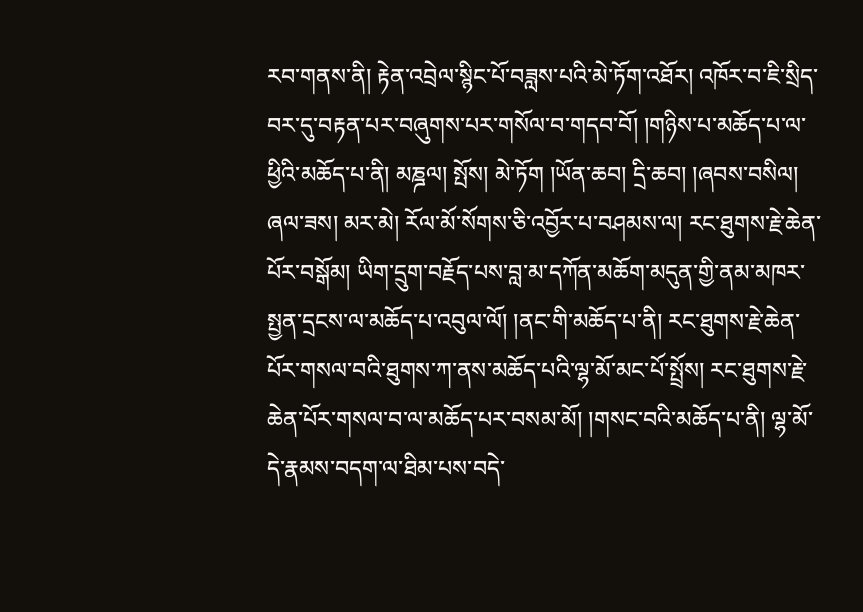རབ་གནས་ནི། རྟེན་འབྲེལ་སྙིང་པོ་བཟླས་པའི་མེ་ཏོག་འཐོར། འཁོར་བ་ཇི་སྲིད་བར་དུ་བརྟན་པར་བཞུགས་པར་གསོལ་བ་གདབ་བོ། །གཉིས་པ་མཆོད་པ་ལ་ཕྱིའི་མཆོད་པ་ནི། མཎྜལ། སྤོས། མེ་ཏོག །ཡོན་ཆབ། དྲི་ཆབ། །ཞབས་བསིལ། ཞལ་ཟས། མར་མེ། རོལ་མོ་སོགས་ཅི་འབྱོར་པ་བཤམས་ལ། རང་ཐུགས་རྗེ་ཆེན་པོར་བསྒོམ། ཡིག་དྲུག་བརྗོད་པས་བླ་མ་དཀོན་མཆོག་མདུན་གྱི་ནམ་མཁར་སྤྱན་དྲངས་ལ་མཆོད་པ་འབུལ་ལོ། །ནང་གི་མཆོད་པ་ནི། རང་ཐུགས་རྗེ་ཆེན་པོར་གསལ་བའི་ཐུགས་ཀ་ནས་མཆོད་པའི་ལྷ་མོ་མང་པོ་སྤྲོས། རང་ཐུགས་རྗེ་ཆེན་པོར་གསལ་བ་ལ་མཆོད་པར་བསམ་མོ། །གསང་བའི་མཆོད་པ་ནི། ལྷ་མོ་དེ་རྣམས་བདག་ལ་ཐིམ་པས་བདེ་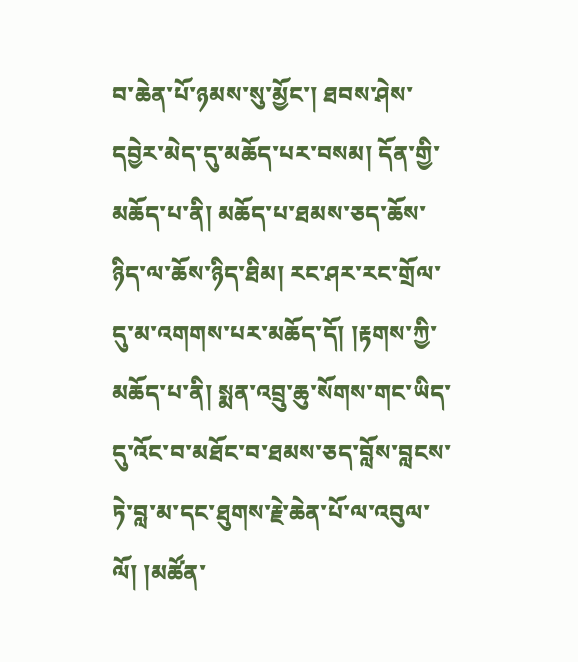བ་ཆེན་པོ་ཉམས་སུ་མྱོང་། ཐབས་ཤེས་དབྱེར་མེད་དུ་མཆོད་པར་བསམ། དོན་གྱི་མཆོད་པ་ནི། མཆོད་པ་ཐམས་ཅད་ཆོས་ཉིད་ལ་ཆོས་ཉིད་ཐིམ། རང་ཤར་རང་གྲོལ་དུ་མ་འགགས་པར་མཆོད་དོ། །རྟགས་ཀྱི་མཆོད་པ་ནི། སྨན་འབྲུ་ཆུ་སོགས་གང་ཡིད་དུ་འོང་བ་མཐོང་བ་ཐམས་ཅད་བློས་བླངས་ཏེ་བླ་མ་དང་ཐུགས་རྗེ་ཆེན་པོ་ལ་འབུལ་ལོ། །མཚོན་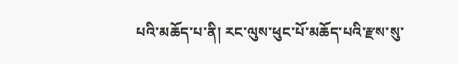པའི་མཆོད་པ་ནི། རང་ལུས་ཕུང་པོ་མཆོད་པའི་རྫས་སུ་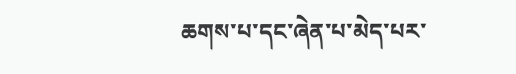ཆགས་པ་དང་ཞེན་པ་མེད་པར་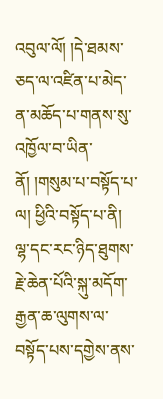འབུལ་ལོ། །དེ་ཐམས་ཅད་ལ་འཛིན་པ་མེད་ན་མཆོད་པ་གནས་སུ་འཁྱོལ་བ་ཡིན་ནོ། །གསུམ་པ་བསྟོད་པ་ལ། ཕྱིའི་བསྟོད་པ་ནི། ལྷ་དང་རང་ཉིད་ཐུགས་རྗེ་ཆེན་པོའི་སྐུ་མདོག་རྒྱན་ཆ་ལུགས་ལ་བསྟོད་པས་དགྱེས་ནས་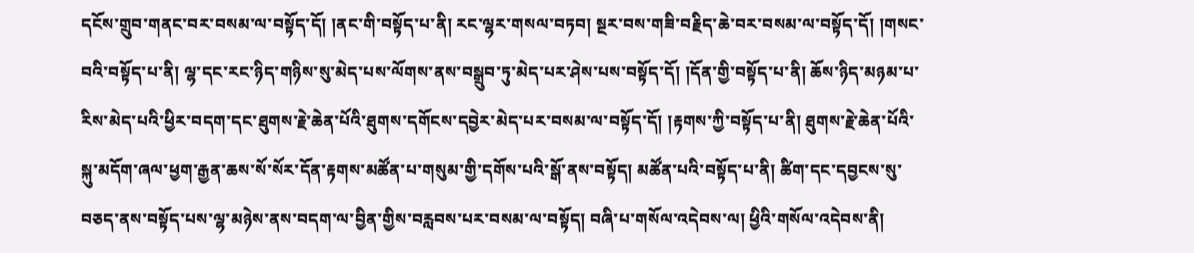དངོས་གྲུབ་གནང་བར་བསམ་ལ་བསྟོད་དོ། །ནང་གི་བསྟོད་པ་ནི། རང་ལྷར་གསལ་བཏབ། སྔར་བས་གཟི་བརྗིད་ཆེ་བར་བསམ་ལ་བསྟོད་དོ། །གསང་བའི་བསྟོད་པ་ནི། ལྷ་དང་རང་ཉིད་གཉིས་སུ་མེད་པས་ལོགས་ནས་བསྒྲུབ་ཏུ་མེད་པར་ཤེས་པས་བསྟོད་དོ། །དོན་གྱི་བསྟོད་པ་ནི། ཆོས་ཉིད་མཉམ་པ་རིས་མེད་པའི་ཕྱིར་བདག་དང་ཐུགས་རྗེ་ཆེན་པོའི་ཐུགས་དགོངས་དབྱེར་མེད་པར་བསམ་ལ་བསྟོད་དོ། །རྟགས་ཀྱི་བསྟོད་པ་ནི། ཐུགས་རྗེ་ཆེན་པོའི་སྐུ་མདོག་ཞལ་ཕྱག་རྒྱན་ཆས་སོ་སོར་དོན་རྟགས་མཚོན་པ་གསུམ་གྱི་དགོས་པའི་སྒོ་ནས་བསྟོད། མཚོན་པའི་བསྟོད་པ་ནི། ཚིག་དང་དབྱངས་སུ་བཅད་ནས་བསྟོད་པས་ལྷ་མཉེས་ནས་བདག་ལ་བྱིན་གྱིས་བརླབས་པར་བསམ་ལ་བསྟོད། བཞི་པ་གསོལ་འདེབས་ལ། ཕྱིའི་གསོལ་འདེབས་ནི།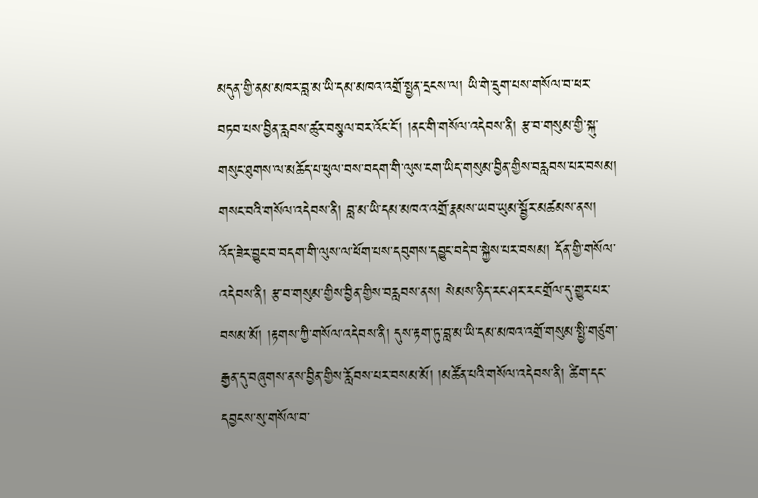མདུན་གྱི་ནམ་མཁར་བླ་མ་ཡི་དམ་མཁའ་འགྲོ་སྤྱན་དྲངས་ལ། ཡི་གེ་དྲུག་པས་གསོལ་བ་ཕར་བཏབ་པས་བྱིན་རླབས་ཚུར་བསྩལ་བར་འོང་ངོ་། །ནང་གི་གསོལ་འདེབས་ནི། རྩ་བ་གསུམ་གྱི་སྐུ་གསུང་ཐུགས་ལ་མཆོད་པ་ཕུལ་བས་བདག་གི་ལུས་ངག་ཡིད་གསུམ་བྱིན་གྱིས་བརླབས་པར་བསམ། གསང་བའི་གསོལ་འདེབས་ནི། བླ་མ་ཡི་དམ་མཁའ་འགྲོ་རྣམས་ཡབ་ཡུམ་སྦྱོར་མཚམས་ནས། འོད་ཟེར་བྱུང་བ་བདག་གི་ལུས་ལ་ཕོག་པས་དབུགས་དབྱུང་བདེ་བ་སྐྱེས་པར་བསམ། དོན་གྱི་གསོལ་འདེབས་ནི། རྩ་བ་གསུམ་གྱིས་བྱིན་གྱིས་བརླབས་ནས། སེམས་ཉིད་རང་ཤར་རང་གྲོལ་དུ་གྱུར་པར་བསམ་མོ། །རྟགས་ཀྱི་གསོལ་འདེབས་ནི། དུས་རྟག་ཏུ་བླ་མ་ཡི་དམ་མཁའ་འགྲོ་གསུམ་སྤྱི་གཙུག་རྒྱན་དུ་བཞུགས་ནས་བྱིན་གྱིས་རློབས་པར་བསམ་མོ། །མཚོན་པའི་གསོལ་འདེབས་ནི། ཚིག་དང་དབྱངས་སུ་གསོལ་བ་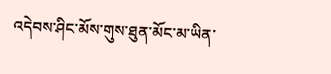འདེབས་ཤིང་མོས་གུས་ཐུན་མོང་མ་ཡིན་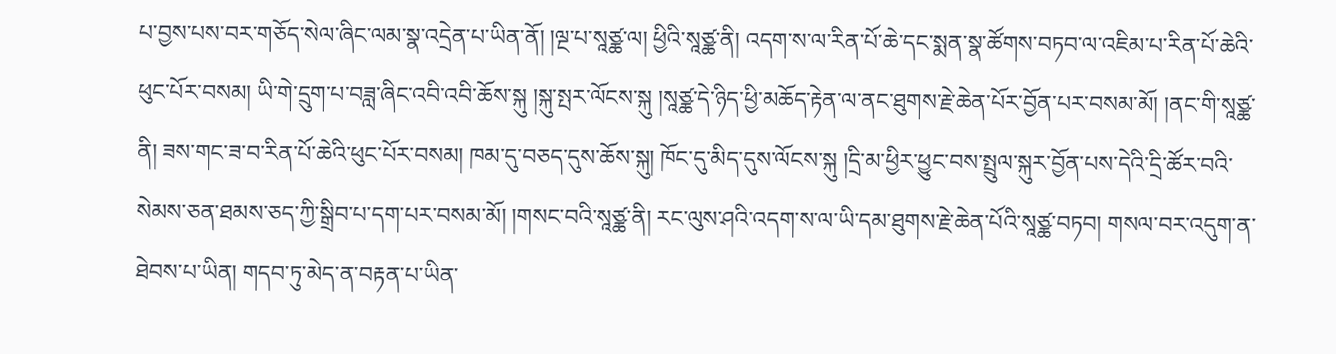པ་བྱས་པས་བར་གཅོད་སེལ་ཞིང་ལམ་སྣ་འདྲེན་པ་ཡིན་ནོ། །ལྔ་པ་སཱཙྪ་ལ། ཕྱིའི་སཱཙྪ་ནི། འདག་ས་ལ་རིན་པོ་ཆེ་དང་སྨན་སྣ་ཚོགས་བཏབ་ལ་འཇིམ་པ་རིན་པོ་ཆེའི་ཕུང་པོར་བསམ། ཡི་གེ་དྲུག་པ་བཟླ་ཞིང་འབི་འབི་ཆོས་སྐུ །སྐུ་སྤར་ལོངས་སྐུ །སཱཙྪ་དེ་ཉིད་ཕྱི་མཆོད་རྟེན་ལ་ནང་ཐུགས་རྗེ་ཆེན་པོར་བྱོན་པར་བསམ་མོ། །ནང་གི་སཱཙྪ་ནི། ཟས་གང་ཟ་བ་རིན་པོ་ཆེའི་ཕུང་པོར་བསམ། ཁམ་དུ་བཅད་དུས་ཆོས་སྐུ། ཁོང་དུ་མིད་དུས་ལོངས་སྐུ །དྲི་མ་ཕྱིར་ཕྱུང་བས་སྤྲུལ་སྐུར་བྱོན་པས་དེའི་དྲི་ཚོར་བའི་སེམས་ཅན་ཐམས་ཅད་ཀྱི་སྒྲིབ་པ་དག་པར་བསམ་མོ། །གསང་བའི་སཱཙྪ་ནི། རང་ལུས་ཤའི་འདག་ས་ལ་ཡི་དམ་ཐུགས་རྗེ་ཆེན་པོའི་སཱཙྪ་བཏབ། གསལ་བར་འདུག་ན་ཐེབས་པ་ཡིན། གདབ་ཏུ་མེད་ན་བརྟན་པ་ཡིན་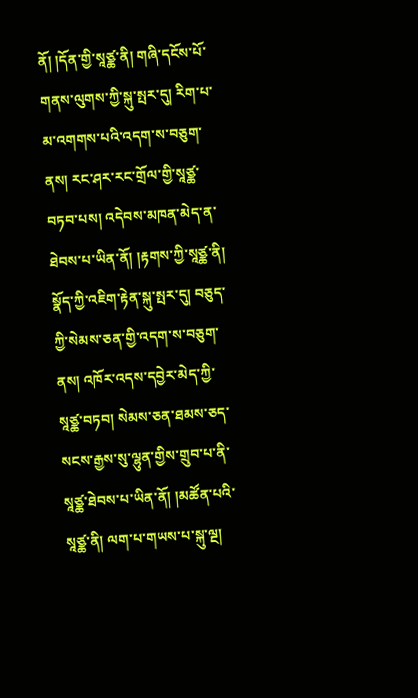ནོ། །དོན་གྱི་སཱཙྪ་ནི། གཞི་དངོས་པོ་གནས་ལུགས་ཀྱི་སྐུ་སྤར་དུ། རིག་པ་མ་འགགས་པའི་འདག་ས་བཅུག་ནས། རང་ཤར་རང་གྲོལ་གྱི་སཱཙྪ་བཏབ་པས། འདེབས་མཁན་མེད་ན་ཐེབས་པ་ཡིན་ནོ། །རྟགས་ཀྱི་སཱཙྪ་ནི། སྣོད་ཀྱི་འཇིག་རྟེན་སྐུ་སྤར་དུ། བཅུད་ཀྱི་སེམས་ཅན་གྱི་འདག་ས་བཅུག་ནས། འཁོར་འདས་དབྱེར་མེད་ཀྱི་སཱཙྪ་བཏབ། སེམས་ཅན་ཐམས་ཅད་སངས་རྒྱས་སུ་ལྷུན་གྱིས་གྲུབ་པ་ནི་སཱཙྪ་ཐེབས་པ་ཡིན་ནོ། །མཚོན་པའི་སཱཙྪ་ནི། ལག་པ་གཡས་པ་སྐུ་ལྔ།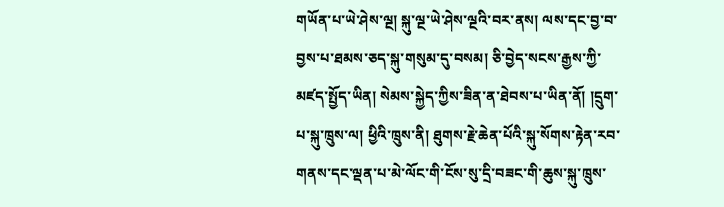གཡོན་པ་ཡེ་ཤེས་ལྔ། སྐུ་ལྔ་ཡེ་ཤེས་ལྔའི་བར་ནས། ལས་དང་བྱ་བ་བྱས་པ་ཐམས་ཅད་སྐུ་གསུམ་དུ་བསམ། ཅི་བྱེད་སངས་རྒྱས་ཀྱི་མཛད་སྤྱོད་ཡིན། སེམས་སྐྱེད་ཀྱིས་ཟིན་ན་ཐེབས་པ་ཡིན་ནོ། །དྲུག་པ་སྐུ་ཁྲུས་ལ། ཕྱིའི་ཁྲུས་ནི། ཐུགས་རྗེ་ཆེན་པོའི་སྐུ་སོགས་རྟེན་རབ་གནས་དང་ལྡན་པ་མེ་ལོང་གི་ངོས་སུ་དྲི་བཟང་གི་ཆུས་སྐུ་ཁྲུས་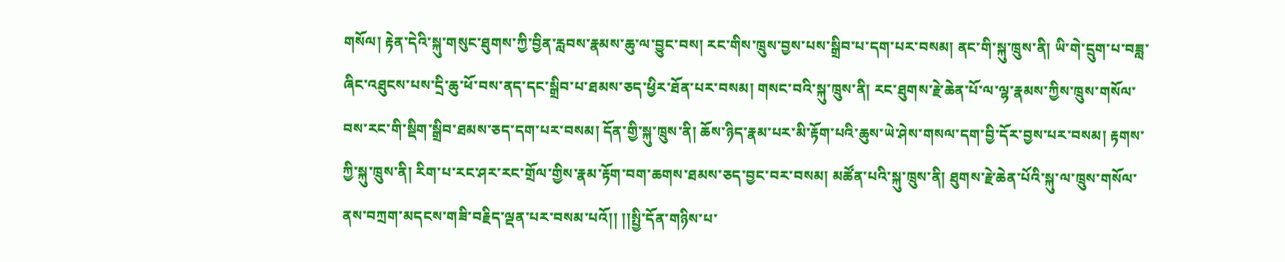གསོལ། རྟེན་དེའི་སྐུ་གསུང་ཐུགས་ཀྱི་བྱིན་རླབས་རྣམས་ཆུ་ལ་བྱུང་བས། རང་གིས་ཁྲུས་བྱས་པས་སྒྲིབ་པ་དག་པར་བསམ། ནང་གི་སྐུ་ཁྲུས་ནི། ཡི་གེ་དྲུག་པ་བཟླ་ཞིང་འཐུངས་པས་དྲི་ཆུ་ཕོ་བས་ནད་དང་སྒྲིབ་པ་ཐམས་ཅད་ཕྱིར་ཐོན་པར་བསམ། གསང་བའི་སྐུ་ཁྲུས་ནི། རང་ཐུགས་རྗེ་ཆེན་པོ་ལ་ལྷ་རྣམས་ཀྱིས་ཁྲུས་གསོལ་བས་རང་གི་སྡིག་སྒྲིབ་ཐམས་ཅད་དག་པར་བསམ། དོན་གྱི་སྐུ་ཁྲུས་ནི། ཆོས་ཉིད་རྣམ་པར་མི་རྟོག་པའི་ཆུས་ཡེ་ཤེས་གསལ་དག་བྱི་དོར་བྱས་པར་བསམ། རྟགས་ཀྱི་སྐུ་ཁྲུས་ནི། རིག་པ་རང་ཤར་རང་གྲོལ་གྱིས་རྣམ་རྟོག་བག་ཆགས་ཐམས་ཅད་བྱང་བར་བསམ། མཚོན་པའི་སྐུ་ཁྲུས་ནི། ཐུགས་རྗེ་ཆེན་པོའི་སྐུ་ལ་ཁྲུས་གསོལ་ནས་བཀྲག་མདངས་གཟི་བརྗིད་ལྡན་པར་བསམ་པའོ།། །།སྤྱི་དོན་གཉིས་པ་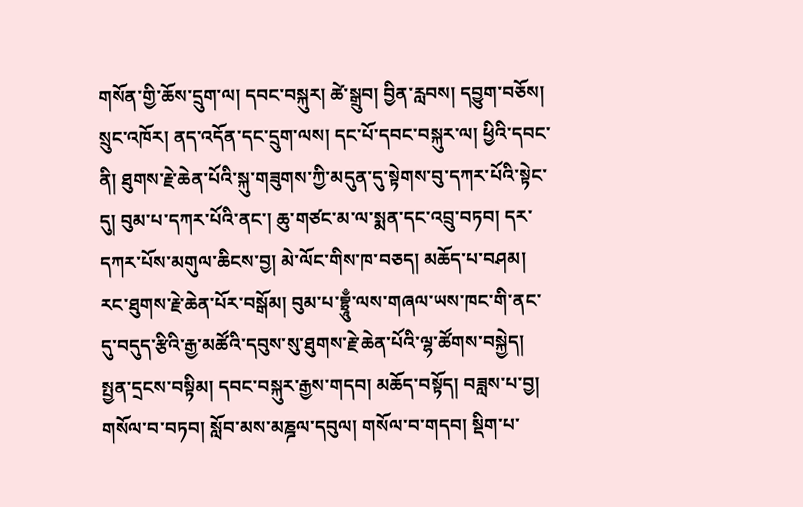གསོན་གྱི་ཆོས་དྲུག་ལ། དབང་བསྐུར། ཚེ་སྒྲུབ། བྱིན་རླབས། དབྱུག་བཅོས། སྲུང་འཁོར། ནད་འདོན་དང་དྲུག་ལས། དང་པོ་དབང་བསྐུར་ལ། ཕྱིའི་དབང་ནི། ཐུགས་རྗེ་ཆེན་པོའི་སྐུ་གཟུགས་ཀྱི་མདུན་དུ་སྟེགས་བུ་དཀར་པོའི་སྟེང་དུ། བུམ་པ་དཀར་པོའི་ནང་། ཆུ་གཙང་མ་ལ་སྨན་དང་འབྲུ་བཏབ། དར་དཀར་པོས་མགུལ་ཆིངས་བྱ། མེ་ལོང་གིས་ཁ་བཅད། མཆོད་པ་བཤམ། རང་ཐུགས་རྗེ་ཆེན་པོར་བསྒོམ། བུམ་པ་བྷྲཱུྃ་ལས་གཞལ་ཡས་ཁང་གི་ནང་དུ་བདུད་རྩིའི་རྒྱ་མཚོའི་དབུས་སུ་ཐུགས་རྗེ་ཆེན་པོའི་ལྷ་ཚོགས་བསྐྱེད། སྤྱན་དྲངས་བསྟིམ། དབང་བསྐུར་རྒྱས་གདབ། མཆོད་བསྟོད། བཟླས་པ་བྱ། གསོལ་བ་བཏབ། སློབ་མས་མཎྜལ་དབུལ། གསོལ་བ་གདབ། སྡིག་པ་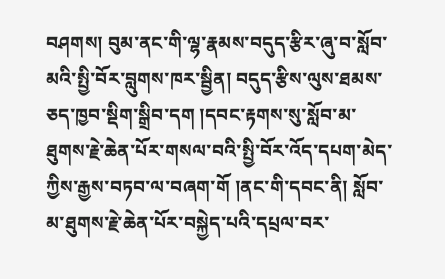བཤགས། བུམ་ནང་གི་ལྷ་རྣམས་བདུད་རྩིར་ཞུ་བ་སློབ་མའི་སྤྱི་བོར་བླུགས་ཁར་སྦྱིན། བདུད་རྩིས་ལུས་ཐམས་ཅད་ཁྱབ་སྡིག་སྒྲིབ་དག །དབང་རྟགས་སུ་སློབ་མ་ཐུགས་རྗེ་ཆེན་པོར་གསལ་བའི་སྤྱི་བོར་འོད་དཔག་མེད་ཀྱིས་རྒྱས་བཏབ་ལ་བཞག་གོ །ནང་གི་དབང་ནི། སློབ་མ་ཐུགས་རྗེ་ཆེན་པོར་བསྐྱེད་པའི་དཔྲལ་བར་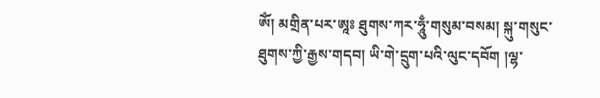ཨོཾ། མགྲིན་པར་ཨཱཿ ཐུགས་ཀར་ཧཱུྃ་གསུམ་བསམ། སྐུ་གསུང་ཐུགས་ཀྱི་རྒྱས་གདབ། ཡི་གེ་དྲུག་པའི་ལུང་དབོག །ལྷ་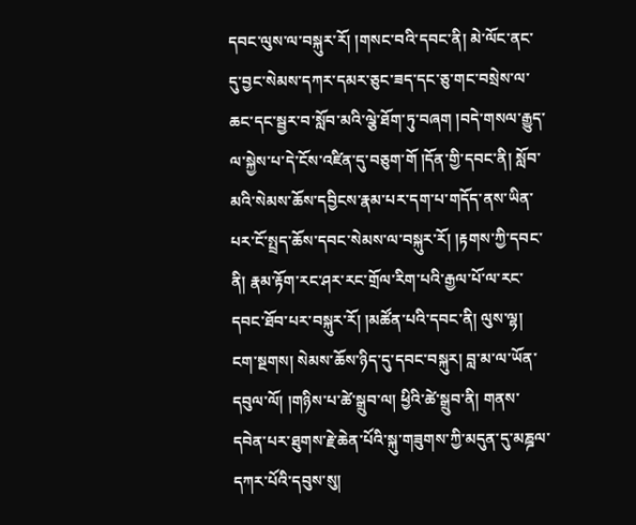དབང་ལུས་ལ་བསྐུར་རོ། །གསང་བའི་དབང་ནི། མེ་ལོང་ནང་དུ་བྱང་སེམས་དཀར་དམར་ཅུང་ཟད་དང་ཅུ་གང་བསྲེས་ལ་ཆང་དང་སྦྱར་བ་སློབ་མའི་ལྕེ་ཐོག་ཏུ་བཞག །བདེ་གསལ་རྒྱུད་ལ་སྐྱེས་པ་དེ་ངོས་འཛིན་དུ་བཅུག་གོ །དོན་གྱི་དབང་ནི། སློབ་མའི་སེམས་ཆོས་དབྱིངས་རྣམ་པར་དག་པ་གདོད་ནས་ཡིན་པར་ངོ་སྤྲད་ཆོས་དབང་སེམས་ལ་བསྐུར་རོ། །རྟགས་ཀྱི་དབང་ནི། རྣམ་རྟོག་རང་ཤར་རང་གྲོལ་རིག་པའི་རྒྱལ་པོ་ལ་རང་དབང་ཐོབ་པར་བསྐུར་རོ། །མཚོན་པའི་དབང་ནི། ལུས་ལྷ། ངག་སྔགས། སེམས་ཆོས་ཉིད་དུ་དབང་བསྐུར། བླ་མ་ལ་ཡོན་དབུལ་ལོ། །གཉིས་པ་ཚེ་སྒྲུབ་ལ། ཕྱིའི་ཚེ་སྒྲུབ་ནི། གནས་དབེན་པར་ཐུགས་རྗེ་ཆེན་པོའི་སྐུ་གཟུགས་ཀྱི་མདུན་དུ་མཎྜལ་དཀར་པོའི་དབུས་སུ།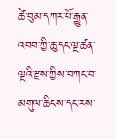ཚེ་བུམ་དཀར་པོ་རྒྱུན་འབབ་ཀྱི་ཆུ་དང་ལྔ་ཚན་ལྔའི་རྫས་ཀྱིས་བཀང་བ་མགུལ་ཆིངས་དང་རས་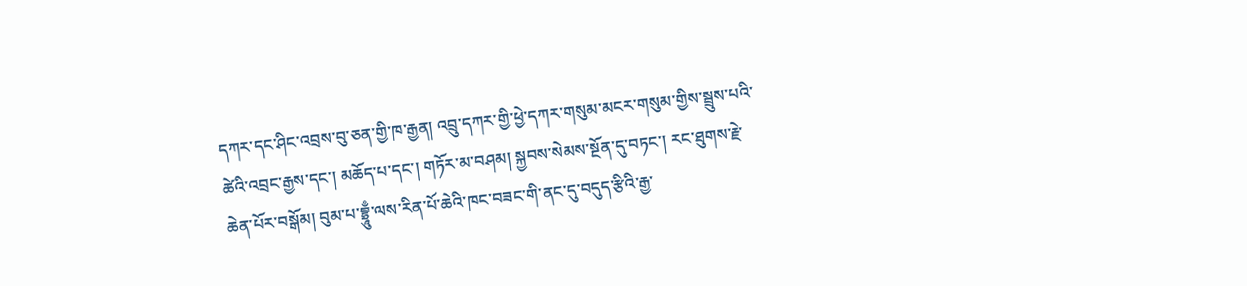དཀར་དང་ཤིང་འབྲས་བུ་ཅན་གྱི་ཁ་རྒྱན། འབྲུ་དཀར་གྱི་ཕྱེ་དཀར་གསུམ་མངར་གསུམ་གྱིས་སྦྲུས་པའི་ཚེའི་འབྲང་རྒྱས་དང་། མཆོད་པ་དང་། གཏོར་མ་བཤམ། སྐྱབས་སེམས་སྔོན་དུ་བཏང་། རང་ཐུགས་རྗེ་ཆེན་པོར་བསྒོམ། བུམ་པ་བྷྲཱུྃ་ལས་རིན་པོ་ཆེའི་ཁང་བཟང་གི་ནང་དུ་བདུད་རྩིའི་རྒྱ་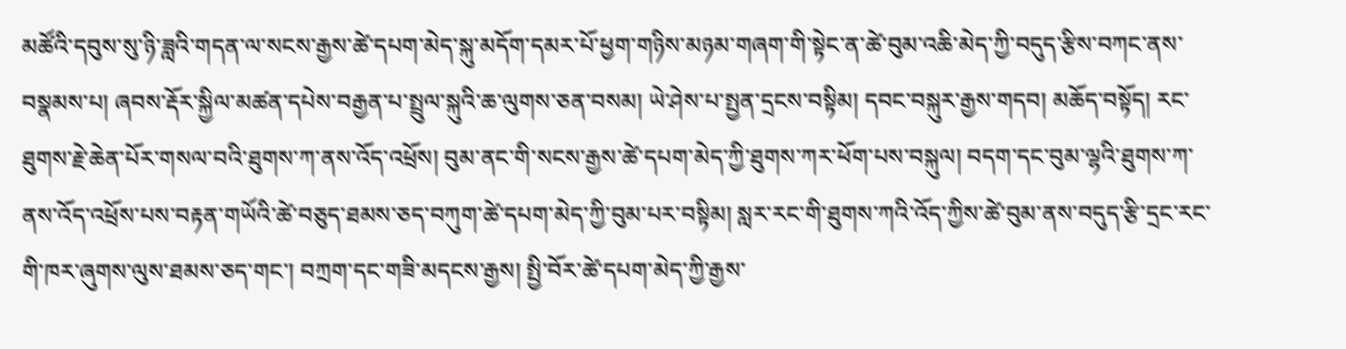མཚོའི་དབུས་སུ་ཉི་ཟླའི་གདན་ལ་སངས་རྒྱས་ཚེ་དཔག་མེད་སྐུ་མདོག་དམར་པོ་ཕྱག་གཉིས་མཉམ་གཞག་གི་སྟེང་ན་ཚེ་བུམ་འཆི་མེད་ཀྱི་བདུད་རྩིས་བཀང་ནས་བསྣམས་པ། ཞབས་རྡོར་སྐྱིལ་མཚན་དཔེས་བརྒྱན་པ་སྤྲུལ་སྐུའི་ཆ་ལུགས་ཅན་བསམ། ཡེ་ཤེས་པ་སྤྱན་དྲངས་བསྟིམ། དབང་བསྐུར་རྒྱས་གདབ། མཆོད་བསྟོད། རང་ཐུགས་རྗེ་ཆེན་པོར་གསལ་བའི་ཐུགས་ཀ་ནས་འོད་འཕྲོས། བུམ་ནང་གི་སངས་རྒྱས་ཚེ་དཔག་མེད་ཀྱི་ཐུགས་ཀར་ཕོག་པས་བསྐུལ། བདག་དང་བུམ་ལྷའི་ཐུགས་ཀ་ནས་འོད་འཕྲོས་པས་བརྟན་གཡོའི་ཚེ་བཅུད་ཐམས་ཅད་བཀུག་ཚེ་དཔག་མེད་ཀྱི་བུམ་པར་བསྟིམ། སླར་རང་གི་ཐུགས་ཀའི་འོད་ཀྱིས་ཚེ་བུམ་ནས་བདུད་རྩི་དྲང་རང་གི་ཁར་ཞུགས་ལུས་ཐམས་ཅད་གང་། བཀྲག་དང་གཟི་མདངས་རྒྱས། སྤྱི་བོར་ཚེ་དཔག་མེད་ཀྱི་རྒྱས་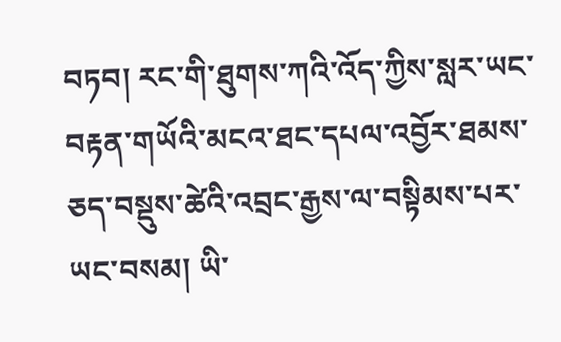བཏབ། རང་གི་ཐུགས་ཀའི་འོད་ཀྱིས་སླར་ཡང་བརྟན་གཡོའི་མངའ་ཐང་དཔལ་འབྱོར་ཐམས་ཅད་བསྡུས་ཚེའི་འབྲང་རྒྱས་ལ་བསྟིམས་པར་ཡང་བསམ། ཡི་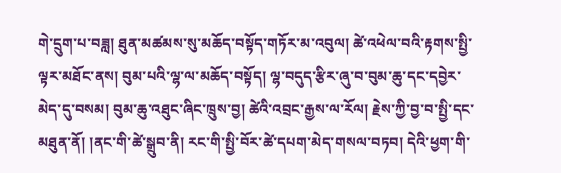གེ་དྲུག་པ་བཟླ། ཐུན་མཚམས་སུ་མཆོད་བསྟོད་གཏོར་མ་འབུལ། ཚེ་འཕེལ་བའི་རྟགས་སྤྱི་ལྟར་མཐོང་ནས། བུམ་པའི་ལྷ་ལ་མཆོད་བསྟོད། ལྷ་བདུད་རྩིར་ཞུ་བ་བུམ་ཆུ་དང་དབྱེར་མེད་དུ་བསམ། བུམ་ཆུ་འཐུང་ཞིང་ཁྲུས་བྱ། ཚེའི་འབྲང་རྒྱས་ལ་རོལ། རྗེས་ཀྱི་བྱ་བ་སྤྱི་དང་མཐུན་ནོ། །ནང་གི་ཚེ་སྒྲུབ་ནི། རང་གི་སྤྱི་བོར་ཚེ་དཔག་མེད་གསལ་བཏབ། དེའི་ཕྱག་གི་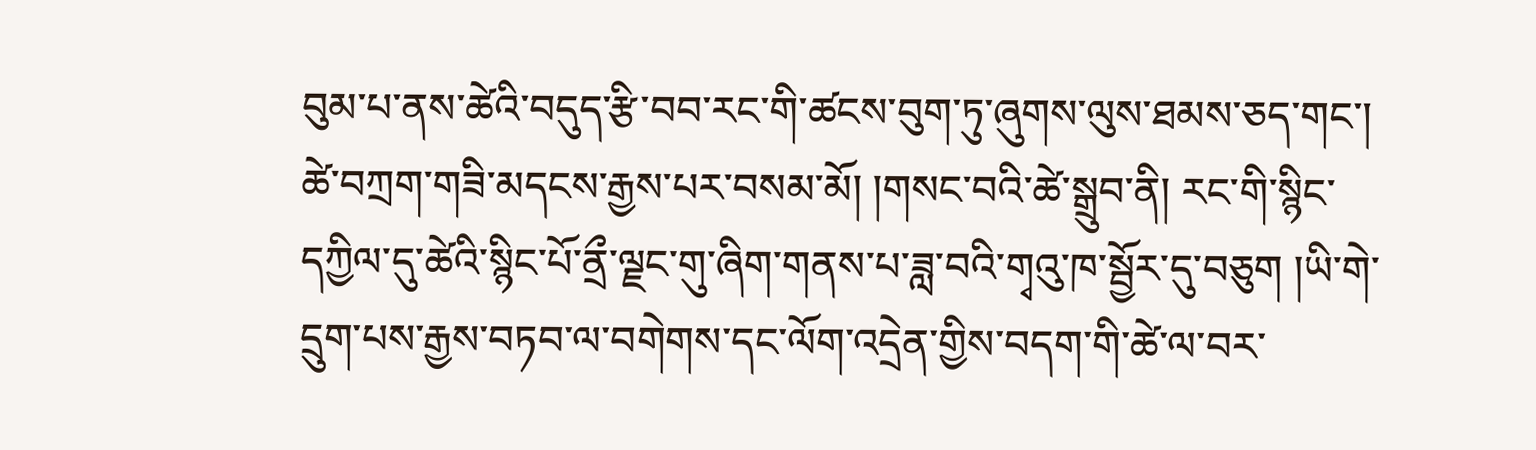བུམ་པ་ནས་ཚེའི་བདུད་རྩི་བབ་རང་གི་ཚངས་བུག་ཏུ་ཞུགས་ལུས་ཐམས་ཅད་གང་། ཚེ་བཀྲག་གཟི་མདངས་རྒྱས་པར་བསམ་མོ། །གསང་བའི་ཚེ་སྒྲུབ་ནི། རང་གི་སྙིང་དཀྱིལ་དུ་ཚེའི་སྙིང་པོ་ནྲྀ་ལྗང་གུ་ཞིག་གནས་པ་ཟླ་བའི་གྭའུ་ཁ་སྦྱོར་དུ་བཅུག །ཡི་གེ་དྲུག་པས་རྒྱས་བཏབ་ལ་བགེགས་དང་ལོག་འདྲེན་གྱིས་བདག་གི་ཚེ་ལ་བར་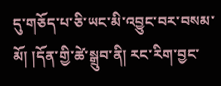དུ་གཅོད་པ་ཅི་ཡང་མི་འབྱུང་བར་བསམ་མོ། །དོན་གྱི་ཚེ་སྒྲུབ་ནི། རང་རིག་བྱང་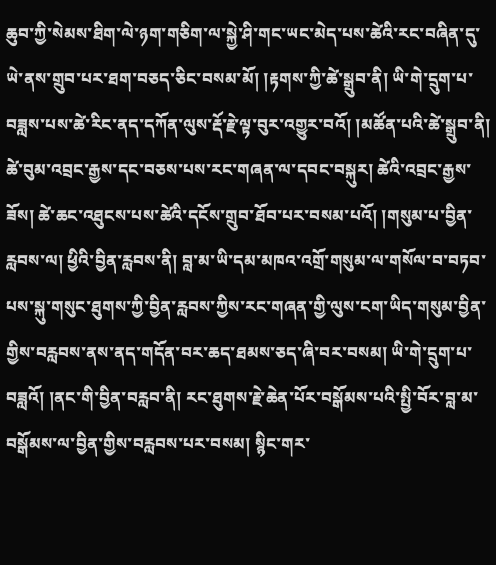ཆུབ་ཀྱི་སེམས་ཐིག་ལེ་ཉག་གཅིག་ལ་སྐྱེ་ཤི་གང་ཡང་མེད་པས་ཚེའི་རང་བཞིན་དུ་ཡེ་ནས་གྲུབ་པར་ཐག་བཅད་ཅིང་བསམ་མོ། །རྟགས་ཀྱི་ཚེ་སྒྲུབ་ནི། ཡི་གེ་དྲུག་པ་བཟླས་པས་ཚེ་རིང་ནད་དཀོན་ལུས་རྡོ་རྗེ་ལྟ་བུར་འགྱུར་བའོ། །མཚོན་པའི་ཚེ་སྒྲུབ་ནི། ཚེ་བུམ་འབྲང་རྒྱས་དང་བཅས་པས་རང་གཞན་ལ་དབང་བསྐུར། ཚེའི་འབྲང་རྒྱས་ཟོས། ཚེ་ཆང་འཐུངས་པས་ཚེའི་དངོས་གྲུབ་ཐོབ་པར་བསམ་པའོ། །གསུམ་པ་བྱིན་རླབས་ལ། ཕྱིའི་བྱིན་རླབས་ནི། བླ་མ་ཡི་དམ་མཁའ་འགྲོ་གསུམ་ལ་གསོལ་བ་བཏབ་པས་སྐུ་གསུང་ཐུགས་ཀྱི་བྱིན་རླབས་ཀྱིས་རང་གཞན་གྱི་ལུས་ངག་ཡིད་གསུམ་བྱིན་གྱིས་བརླབས་ནས་ནད་གདོན་བར་ཆད་ཐམས་ཅད་ཞི་བར་བསམ། ཡི་གེ་དྲུག་པ་བཟླའོ། །ནང་གི་བྱིན་བརླབ་ནི། རང་ཐུགས་རྗེ་ཆེན་པོར་བསྒོམས་པའི་སྤྱི་བོར་བླ་མ་བསྒོམས་ལ་བྱིན་གྱིས་བརླབས་པར་བསམ། སྙིང་གར་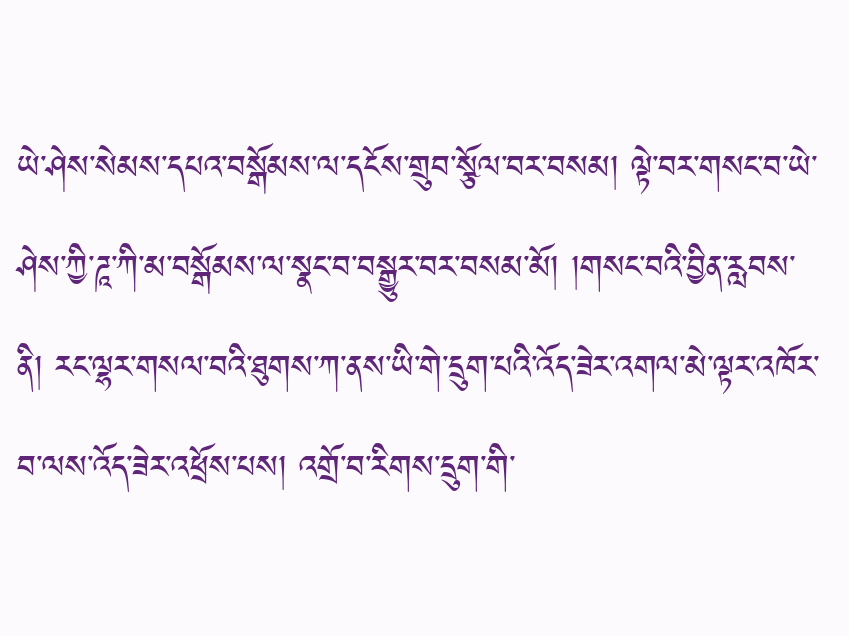ཡེ་ཤེས་སེམས་དཔའ་བསྒོམས་ལ་དངོས་གྲུབ་སྩོལ་བར་བསམ། ལྟེ་བར་གསང་བ་ཡེ་ཤེས་ཀྱི་ཌཱ་ཀི་མ་བསྒོམས་ལ་སྣང་བ་བསྒྱུར་བར་བསམ་མོ། །གསང་བའི་བྱིན་རླབས་ནི། རང་ལྷར་གསལ་བའི་ཐུགས་ཀ་ནས་ཡི་གེ་དྲུག་པའི་འོད་ཟེར་འགལ་མེ་ལྟར་འཁོར་བ་ལས་འོད་ཟེར་འཕྲོས་པས། འགྲོ་བ་རིགས་དྲུག་གི་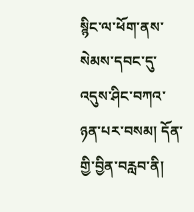སྙིང་ལ་ཕོག་ནས་སེམས་དབང་དུ་འདུས་ཤིང་བཀའ་ཉན་པར་བསམ། དོན་གྱི་བྱིན་བརླབ་ནི།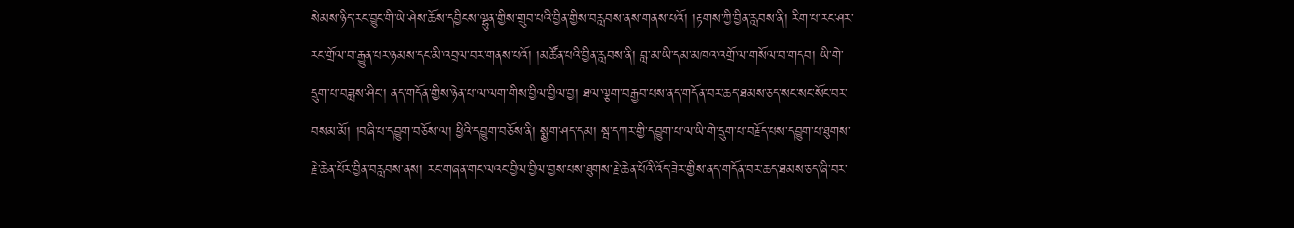སེམས་ཉིད་རང་བྱུང་གི་ཡེ་ཤེས་ཆོས་དབྱིངས་ལྷུན་གྱིས་གྲུབ་པའི་བྱིན་གྱིས་བརླབས་ནས་གནས་པའོ། །རྟགས་ཀྱི་བྱིན་རླབས་ནི། རིག་པ་རང་ཤར་རང་གྲོལ་བ་རྒྱུན་པར་ཉམས་དང་མི་འབྲལ་བར་གནས་པའོ། །མཚོན་པའི་བྱིན་རླབས་ནི། བླ་མ་ཡི་དམ་མཁའ་འགྲོ་ལ་གསོལ་བ་གདབ། ཡི་གེ་དྲུག་པ་བཟླས་ཤིང་། ནད་གདོན་གྱིས་ཉེན་པ་ལ་ལག་གིས་བྱིལ་བྱིལ་བྱ། ཐལ་ལྕག་བརྒྱབ་པས་ནད་གདོན་བར་ཆད་ཐམས་ཅད་སང་སང་སོང་བར་བསམ་མོ། །བཞི་པ་དབྱུག་བཅོས་ལ། ཕྱིའི་དབྱུག་བཅོས་ནི། སྨྱག་ཤད་དམ། སྦ་དཀར་གྱི་དབྱུག་པ་ལ་ཡི་གེ་དྲུག་པ་བརྗོད་པས་དབྱུག་པ་ཐུགས་རྗེ་ཆེན་པོར་བྱིན་བརླབས་ནས། རང་གཞན་གང་ལའང་བྱིལ་བྱིལ་བྱས་པས་ཐུགས་རྗེ་ཆེན་པོའི་འོད་ཟེར་གྱིས་ནད་གདོན་བར་ཆད་ཐམས་ཅད་ཞི་བར་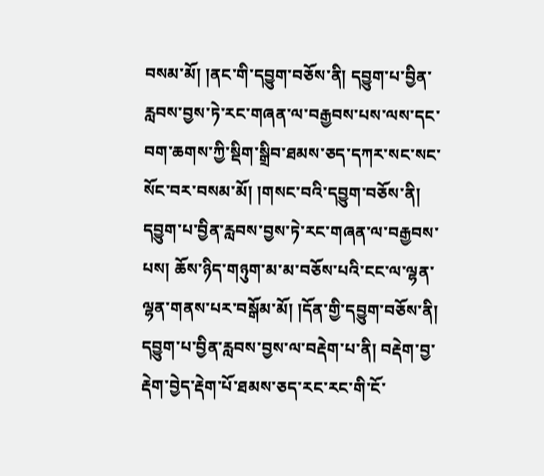བསམ་མོ། །ནང་གི་དབྱུག་བཅོས་ནི། དབྱུག་པ་བྱིན་རླབས་བྱས་ཏེ་རང་གཞན་ལ་བརྒྱབས་པས་ལས་དང་བག་ཆགས་ཀྱི་སྡིག་སྒྲིབ་ཐམས་ཅད་དཀར་སང་སང་སོང་བར་བསམ་མོ། །གསང་བའི་དབྱུག་བཅོས་ནི། དབྱུག་པ་བྱིན་རླབས་བྱས་ཏེ་རང་གཞན་ལ་བརྒྱབས་པས། ཆོས་ཉིད་གཉུག་མ་མ་བཅོས་པའི་ངང་ལ་ལྷན་ལྷན་གནས་པར་བསྒོམ་མོ། །དོན་གྱི་དབྱུག་བཅོས་ནི། དབྱུག་པ་བྱིན་རླབས་བྱས་ལ་བརྡེག་པ་ནི། བརྡེག་བྱ་རྡེག་བྱེད་རྡེག་པོ་ཐམས་ཅད་རང་རང་གི་ངོ་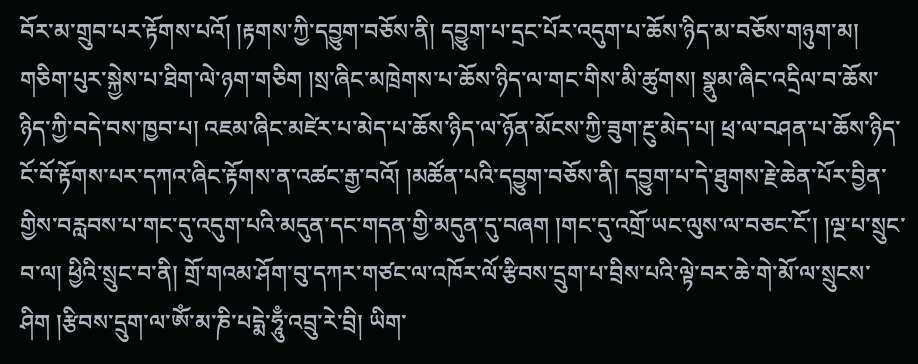བོར་མ་གྲུབ་པར་རྟོགས་པའོ། །རྟགས་ཀྱི་དབྱུག་བཅོས་ནི། དབྱུག་པ་དྲང་པོར་འདུག་པ་ཆོས་ཉིད་མ་བཅོས་གཉུག་མ། གཅིག་པུར་སྐྱེས་པ་ཐིག་ལེ་ཉག་གཅིག །སྲ་ཞིང་མཁྲེགས་པ་ཆོས་ཉིད་ལ་གང་གིས་མི་ཚུགས། སྣུམ་ཞིང་འདྲིལ་བ་ཆོས་ཉིད་ཀྱི་བདེ་བས་ཁྱབ་པ། འཇམ་ཞིང་མཛེར་པ་མེད་པ་ཆོས་ཉིད་ལ་ཉོན་མོངས་ཀྱི་ཟུག་རྔུ་མེད་པ། ཕྲ་ལ་བཤན་པ་ཆོས་ཉིད་ངོ་བོ་རྟོགས་པར་དཀའ་ཞིང་རྟོགས་ན་འཚང་རྒྱ་བའོ། །མཚོན་པའི་དབྱུག་བཅོས་ནི། དབྱུག་པ་དེ་ཐུགས་རྗེ་ཆེན་པོར་བྱིན་གྱིས་བརླབས་པ་གང་དུ་འདུག་པའི་མདུན་དང་གདན་གྱི་མདུན་དུ་བཞག །གང་དུ་འགྲོ་ཡང་ལུས་ལ་བཅང་ངོ་། །ལྔ་པ་སྲུང་བ་ལ། ཕྱིའི་སྲུང་བ་ནི། གྲོ་གའམ་ཤོག་བུ་དཀར་གཙང་ལ་འཁོར་ལོ་རྩིབས་དྲུག་པ་བྲིས་པའི་ལྟེ་བར་ཆེ་གེ་མོ་ལ་སྲུངས་ཤིག །རྩིབས་དྲུག་ལ་ཨོཾ་མ་ཎི་པདྨེ་ཧཱུྃ་འབྲུ་རེ་བྲི། ཡིག་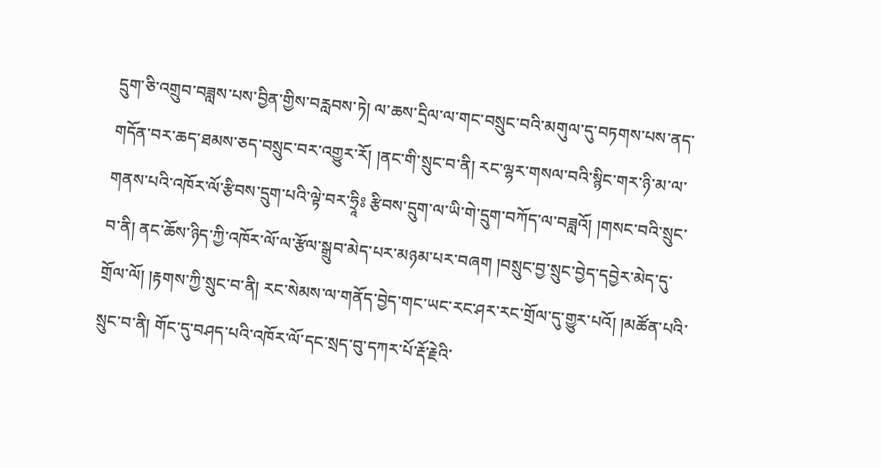དྲུག་ཅི་འགྲུབ་བཟླས་པས་བྱིན་གྱིས་བརླབས་ཏེ། ལ་ཆས་དྲིལ་ལ་གང་བསྲུང་བའི་མགུལ་དུ་བཏགས་པས་ནད་གདོན་བར་ཆད་ཐམས་ཅད་བསྲུང་བར་འགྱུར་རོ། །ནང་གི་སྲུང་བ་ནི། རང་ལྷར་གསལ་བའི་སྙིང་གར་ཉི་མ་ལ་གནས་པའི་འཁོར་ལོ་རྩིབས་དྲུག་པའི་ལྟེ་བར་ཧྲཱིཿ རྩིབས་དྲུག་ལ་ཡི་གེ་དྲུག་བཀོད་ལ་བཟླའོ། །གསང་བའི་སྲུང་བ་ནི། ནང་ཆོས་ཉིད་ཀྱི་འཁོར་ལོ་ལ་རྩོལ་སྒྲུབ་མེད་པར་མཉམ་པར་བཞག །བསྲུང་བྱ་སྲུང་བྱེད་དབྱེར་མེད་དུ་གྲོལ་ལོ། །རྟགས་ཀྱི་སྲུང་བ་ནི། རང་སེམས་ལ་གནོད་བྱེད་གང་ཡང་རང་ཤར་རང་གྲོལ་དུ་གྱུར་པའོ། །མཚོན་པའི་སྲུང་བ་ནི། གོང་དུ་བཤད་པའི་འཁོར་ལོ་དང་སྲད་བུ་དཀར་པོ་རྡོ་རྗེའི་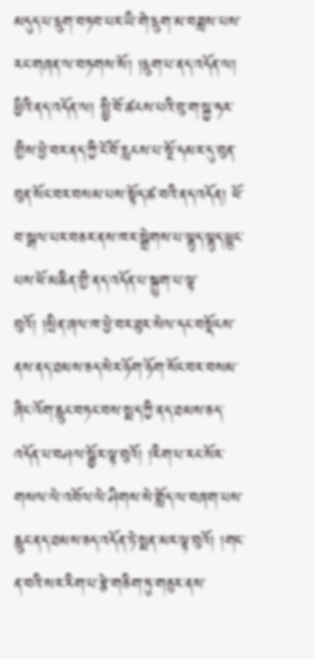མདུད་པ་དྲུག་བཏབ་པར་ཡི་གེ་དྲུག་མ་བཟླས་པས་རང་གཞན་ལ་བཏགས་སོ། །དྲུག་པ་ནད་འདོན་ལ། ཕྱིའི་ནད་འདོན་ལ། སྤྱི་བོ་ཚངས་པའི་བུ་ག་སྐྱ་ཧར་གྱིས་ཕྱེ་བར་ནད་ཀྱི་ངོ་བོ་རླངས་པ་སྔོ་དམར་དུ་བུན་བུན་སོང་བར་བསམ་པས་སྟོད་ཚ་བའི་ནད་འདོན། ཕོ་བ་སྒལ་པར་བཅར་ནས་ཁར་སྒྲེགས་པ་ལྷུད་ལྷུད་ཕྱུང་པས་ཕོ་མཆིན་གྱི་ནད་འདོན་པ་སྐྱུག་པ་ལྟ་བུའོ། །སྲིན་ཞལ་ཁ་ཕྱེ་བར་ཐུར་སེལ་དང་བསྡོངས་ནས་ནད་ཐམས་ཅད་སེར་ཉོག་ཉོག་སོང་བར་བསམ་ཞིང་འོག་རླུང་བཏང་བས་སྨད་ཀྱི་ནད་ཐམས་ཅད་འདོན་པ་བཤལ་སྦྱོར་ལྟ་བུའོ། །རིག་པ་རང་སོར་གསལ་ལེ་འབོལ་ལེ་ཤིགས་སེ་གློད་ལ་བཞག་པས་རླུང་ནད་ཐམས་ཅད་འདོན་ཏེ་སྨན་མར་ལྟ་བུའོ། །གང་ན་བའི་སར་རིག་པ་རྩེ་གཅིག་ཏུ་གཅུར་ནས་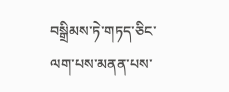བསྒྲིམས་ཏེ་གཏད་ཅིང་ལག་པས་མནན་པས་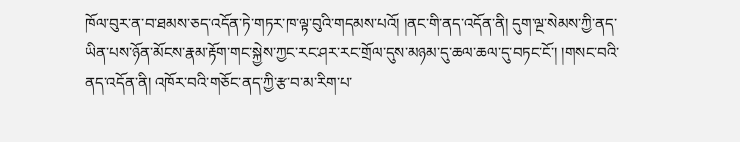ཁོལ་བུར་ན་བ་ཐམས་ཅད་འདོན་ཏེ་གཏར་ཁ་ལྟ་བུའི་གདམས་པའོ། །ནང་གི་ནད་འདོན་ནི། དུག་ལྔ་སེམས་ཀྱི་ནད་ཡིན་པས་ཉོན་མོངས་རྣམ་རྟོག་གང་སྐྱེས་ཀྱང་རང་ཤར་རང་གྲོལ་དུས་མཉམ་དུ་ཆལ་ཆལ་དུ་བཏང་ངོ་། །གསང་བའི་ནད་འདོན་ནི། འཁོར་བའི་གཅོང་ནད་ཀྱི་རྩ་བ་མ་རིག་པ་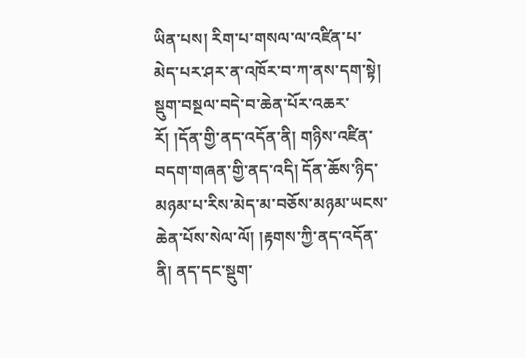ཡིན་པས། རིག་པ་གསལ་ལ་འཛིན་པ་མེད་པར་ཤར་ན་འཁོར་བ་ཀ་ནས་དག་སྟེ། སྡུག་བསྔལ་བདེ་བ་ཆེན་པོར་འཆར་རོ། །དོན་གྱི་ནད་འདོན་ནི། གཉིས་འཛིན་བདག་གཞན་གྱི་ནད་འདི། དོན་ཆོས་ཉིད་མཉམ་པ་རིས་མེད་མ་བཅོས་མཉམ་ཡངས་ཆེན་པོས་སེལ་ལོ། །རྟགས་ཀྱི་ནད་འདོན་ནི། ནད་དང་སྡུག་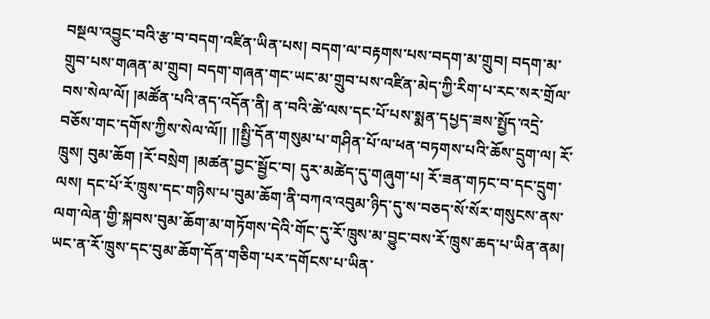བསྔལ་འབྱུང་བའི་རྩ་བ་བདག་འཛིན་ཡིན་པས། བདག་ལ་བརྟགས་པས་བདག་མ་གྲུབ། བདག་མ་གྲུབ་པས་གཞན་མ་གྲུབ། བདག་གཞན་གང་ཡང་མ་གྲུབ་པས་འཛིན་མེད་ཀྱི་རིག་པ་རང་སར་གྲོལ་བས་སེལ་ལོ། །མཚོན་པའི་ནད་འདོན་ནི། ན་བའི་ཚེ་ལས་དང་པོ་པས་སྨན་དཔྱད་ཟས་སྤྱོད་འདྲེ་བཅོས་གང་དགོས་ཀྱིས་སེལ་ལོ།། །།སྤྱི་དོན་གསུམ་པ་གཤིན་པོ་ལ་ཕན་བཏགས་པའི་ཆོས་དྲུག་ལ། རོ་ཁྲུས། བུམ་ཆོག །རོ་བསྲེག །མཚན་བྱང་སྦྱོང་བ། དུར་མཚེད་དུ་གཞུག་པ། རོ་ཟན་གཏང་བ་དང་དྲུག་ལས། དང་པོ་རོ་ཁྲུས་དང་གཉིས་པ་བུམ་ཆོག་ནི་བཀའ་འབུམ་ཉིད་དུ་ས་བཅད་སོ་སོར་གསུངས་ནས་ལག་ལེན་གྱི་སྐབས་བུམ་ཆོག་མ་གཏོགས་དེའི་གོང་དུ་རོ་ཁྲུས་མ་བྱུང་བས་རོ་ཁྲུས་ཆད་པ་ཡིན་ནམ། ཡང་ན་རོ་ཁྲུས་དང་བུམ་ཆོག་དོན་གཅིག་པར་དགོངས་པ་ཡིན་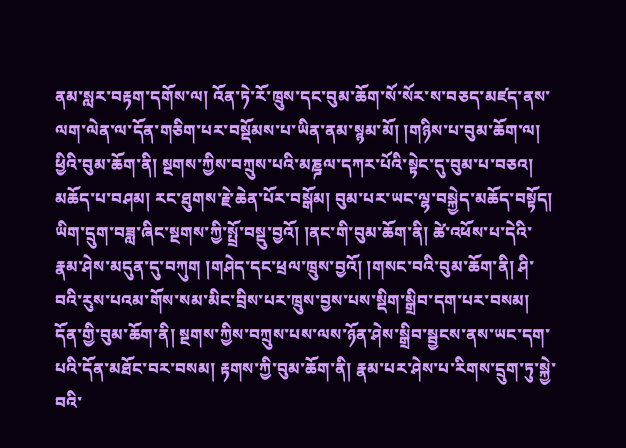ནམ་སླར་བརྟག་དགོས་ལ། འོན་ཏེ་རོ་ཁྲུས་དང་བུམ་ཆོག་སོ་སོར་ས་བཅད་མཛད་ནས་ལག་ལེན་ལ་དོན་གཅིག་པར་བསྡོམས་པ་ཡིན་ནམ་སྙམ་མོ། །གཉིས་པ་བུམ་ཆོག་ལ། ཕྱིའི་བུམ་ཆོག་ནི། སྔགས་ཀྱིས་བཀྲུས་པའི་མཎྜལ་དཀར་པོའི་སྟེང་དུ་བུམ་པ་བཅའ། མཆོད་པ་བཤམ། རང་ཐུགས་རྗེ་ཆེན་པོར་བསྒོམ། བུམ་པར་ཡང་ལྷ་བསྐྱེད་མཆོད་བསྟོད། ཡིག་དྲུག་བཟླ་ཞིང་སྔགས་ཀྱི་སྤྲོ་བསྡུ་བྱའོ། །ནང་གི་བུམ་ཆོག་ནི། ཚེ་འཕོས་པ་དེའི་རྣམ་ཤེས་མདུན་དུ་བཀུག །གཤེད་དང་ཕྲལ་ཁྲུས་བྱའོ། །གསང་བའི་བུམ་ཆོག་ནི། ཤི་བའི་རུས་པའམ་གོས་སམ་མིང་བྲིས་པར་ཁྲུས་བྱས་པས་སྡིག་སྒྲིབ་དག་པར་བསམ། དོན་གྱི་བུམ་ཆོག་ནི། སྔགས་ཀྱིས་བཀྲུས་པས་ལས་ཉོན་ཤེས་སྒྲིབ་སྦྱངས་ནས་ཡང་དག་པའི་དོན་མཐོང་བར་བསམ། རྟགས་ཀྱི་བུམ་ཆོག་ནི། རྣམ་པར་ཤེས་པ་རིགས་དྲུག་ཏུ་སྐྱེ་བའི་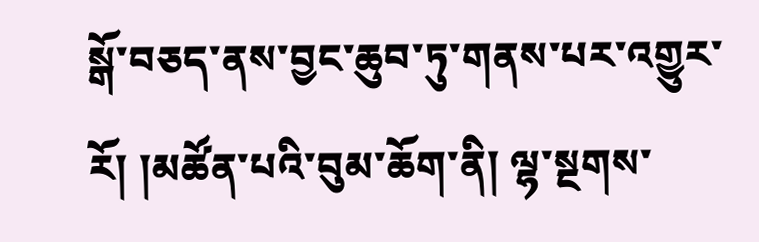སྒོ་བཅད་ནས་བྱང་ཆུབ་ཏུ་གནས་པར་འགྱུར་རོ། །མཚོན་པའི་བུམ་ཆོག་ནི། ལྷ་སྔགས་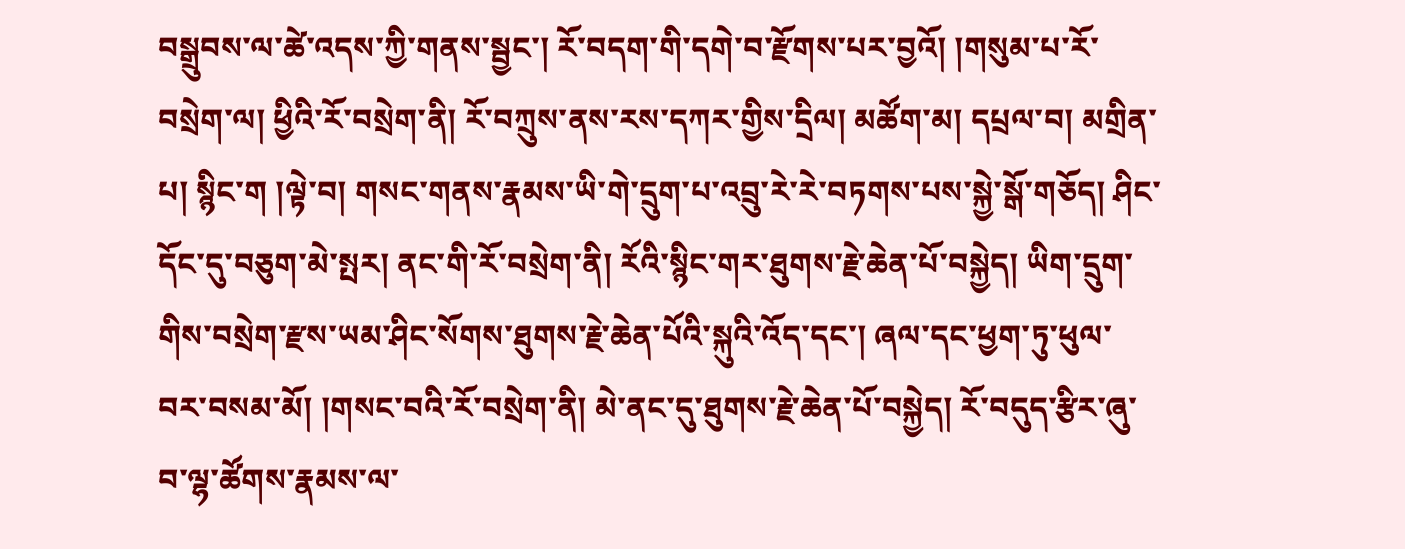བསྒྲུབས་ལ་ཚེ་འདས་ཀྱི་གནས་སྦྱང་། རོ་བདག་གི་དགེ་བ་རྫོགས་པར་བྱའོ། །གསུམ་པ་རོ་བསྲེག་ལ། ཕྱིའི་རོ་བསྲེག་ནི། རོ་བཀྲུས་ནས་རས་དཀར་གྱིས་དྲིལ། མཚོག་མ། དཔྲལ་བ། མགྲིན་པ། སྙིང་ག །ལྟེ་བ། གསང་གནས་རྣམས་ཡི་གེ་དྲུག་པ་འབྲུ་རེ་རེ་བཏགས་པས་སྐྱེ་སྒོ་གཅོད། ཤིང་དོང་དུ་བཅུག་མེ་སྤར། ནང་གི་རོ་བསྲེག་ནི། རོའི་སྙིང་གར་ཐུགས་རྗེ་ཆེན་པོ་བསྐྱེད། ཡིག་དྲུག་གིས་བསྲེག་རྫས་ཡམ་ཤིང་སོགས་ཐུགས་རྗེ་ཆེན་པོའི་སྐུའི་འོད་དང་། ཞལ་དང་ཕྱག་ཏུ་ཕུལ་བར་བསམ་མོ། །གསང་བའི་རོ་བསྲེག་ནི། མེ་ནང་དུ་ཐུགས་རྗེ་ཆེན་པོ་བསྐྱེད། རོ་བདུད་རྩིར་ཞུ་བ་ལྷ་ཚོགས་རྣམས་ལ་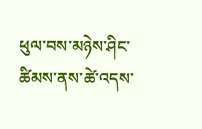ཕུལ་བས་མཉེས་ཤིང་ཚིམས་ནས་ཚེ་འདས་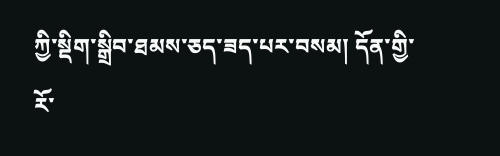ཀྱི་སྡིག་སྒྲིབ་ཐམས་ཅད་ཟད་པར་བསམ། དོན་གྱི་རོ་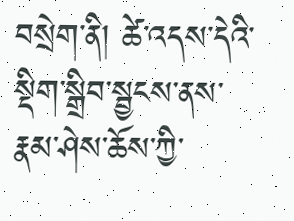བསྲེག་ནི། ཚེ་འདས་དེའི་སྡིག་སྒྲིབ་སྦྱངས་ནས་རྣམ་ཤེས་ཆོས་ཀྱི་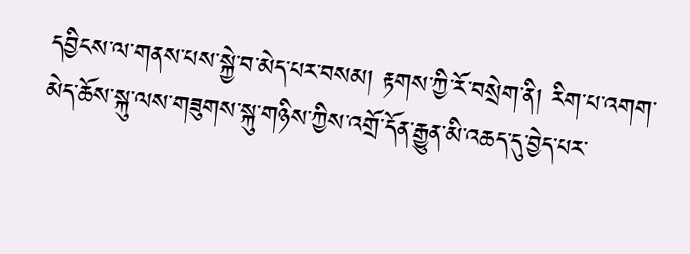དབྱིངས་ལ་གནས་པས་སྐྱེ་བ་མེད་པར་བསམ། རྟགས་ཀྱི་རོ་བསྲེག་ནི། རིག་པ་འགག་མེད་ཆོས་སྐུ་ལས་གཟུགས་སྐུ་གཉིས་ཀྱིས་འགྲོ་དོན་རྒྱུན་མི་འཆད་དུ་བྱེད་པར་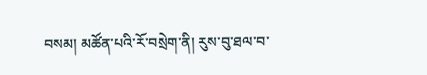བསམ། མཚོན་པའི་རོ་བསྲེག་ནི། རུས་བུ་ཐལ་བ་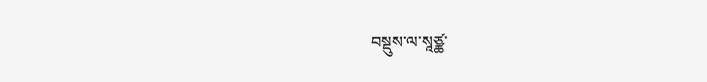བསྡུས་ལ་སཱཙྪ་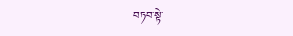བཏབ་སྟེ་